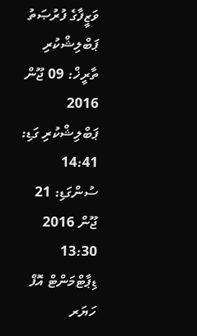ވަޒީފާގެ ފުރުޞަތު
ޕަބްލިޝްކުރި ތާރީޚް: 09 ޖޫން 2016
ޕަބްލިޝްކުރި ގަޑި: 14:41
ސުންގަޑި: 21 ޖޫން 2016 13:30
ޑިޕާޓްމަންޓް އޮފް ހަޔަރ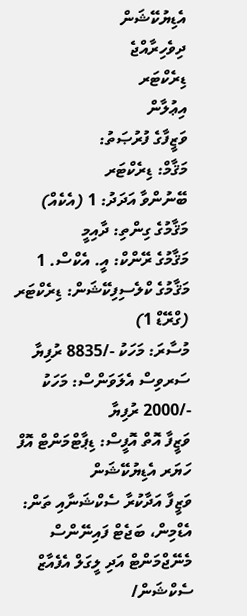އެޑިޔުކޭޝަން
ދިވެހިރާއްޖެ
ޑިރެކްޓަރ
އިޢުލާން
ވަޒީފާގެ ފުރުޞަތު:
މަޤާމް: ޑިރެކްޓަރ
ބޭނުންވާ އަދަދު: 1 (އެކެއް)
މަޤާމުގެ ގިންތި: ދާއިމީ
މަޤާމުގެ ރޭންކް: އީ. އެކްސް. 1
މަޤާމުގެ ކްލެސިފިކޭޝަން: ޑިރެކްޓަރ (ގްރޭޑް 1)
މުސާރަ: މަހަކު -/8835 ރުފިޔާ
ސަރވިސް އެލަވަންސް: މަހަކު -/2000 ރުފިޔާ
ވަޒީފާ އޮތް އޮފީސް: ޑިޕާޓްމަންޓް އޮފް ހަޔަރ އެޑިޔުކޭޝަން
ވަޒީފާ އަދާކުރާ ސެކްޝަނާއި ތަން: އެޑްމިން، ބަޖެޓް ފައިނޭންސް މެނޭޖްމަންޓް އަދި ލީގަލް އެފެއާޒް ސެކްޝަން/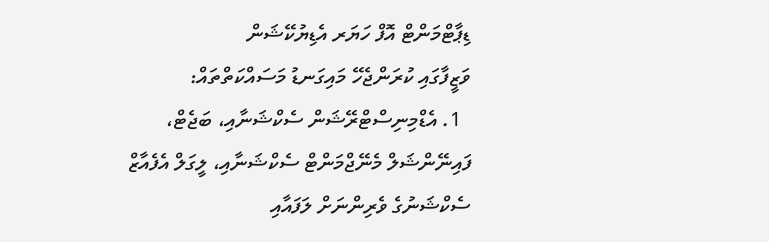ޑިޕާޓްމަންޓް އޮފް ހަޔަރ އެޑިޔުކޭޝަން
ވަޒީފާގައި ކުރަންޖެހޭ މައިގަނޑު މަސައްކަތްތައް:
  1. އެޑްމިނިސްޓްރޭޝަން ސެކްޝަނާއި، ބަޖެޓް، ފައިނޭންޝަލް މެނޭޖްމަންޓް ސެކްޝަނާއި، ލީގަލް އެފެއާޒް ސެކްޝަނުގެ ވެރިންނަށް ލަފައާއި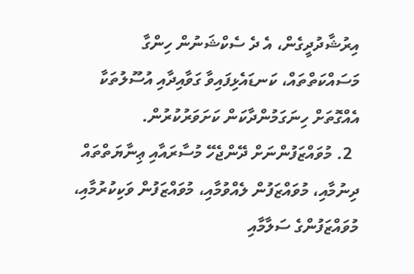އިރުޝާދުދީގެން، އެ ދެ ސެކްޝަނުން ހިންގާ މަސައްކަތްތައް، ކަނޑައެޅިފައިވާ ގަވާއިދާއި އުސޫލުތަކާ އެއްގޮތަށް ހިނަގަމުންދާކަން ކަށަވަރުކުރުން.
  2. މުވައްޒަފުންނަށް ދޭންޖެހޭ މުސާރައާއި ޢިނާޔަތްތައް ދިނުމާއި، މުވައްޒަފުން ލެއްވުމާއި، މުވައްޒަފުން ވަކިކުރުމާއި، މުވައްޒަފުންގެ ސަލާމާއި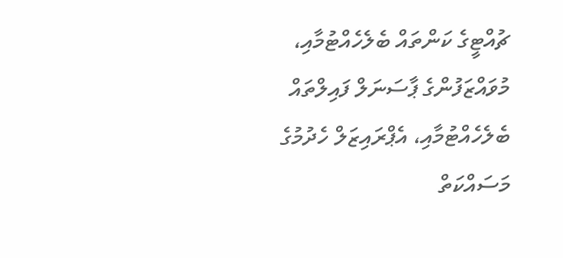ޗުއްޓީގެ ކަންތައް ބެލެހެއްޓުމާއި، މުވައްޒަފުންގެ ޕާސަނަލް ފައިލްތައް ބެލެހެއްޓުމާއި، އެޕްރައިޒަލް ހެދުމުގެ މަސައްކަތް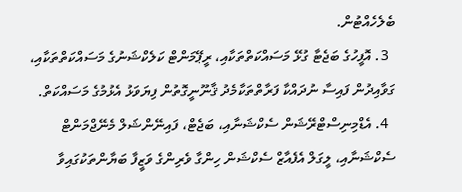ބެލެހެއްޓުން.
  3. އޮފީހުގެ ބަޖެޓާ ގުޅޭ މަސައްކަތްތަކާއި، ރީޕޭމަންޓް ކަލެކްޝަނުގެ މަސައްކަތްތަކާއި، ގަވާއިދުން ފައިސާ ނުދައްކާ ފަރާތްތަކާމެދު ޤާނޫނީގޮތުން ފިޔަވަޅު އެޅުމުގެ މަސައްކަތް.
  4. އެޑްމިނިސްޓްރޭޝަން ސެކްޝަނާއި، ބަޖެޓް، ފައިނޭންޝަލް މެނޭޖްމަންޓް ސެކްޝަނާއި، ލީގަލް އެފެއާޒް ސެކްޝަން ހިންގާ ވެރިންގެ ވަޒީފާ ބަޔާންތަކުގައިވާ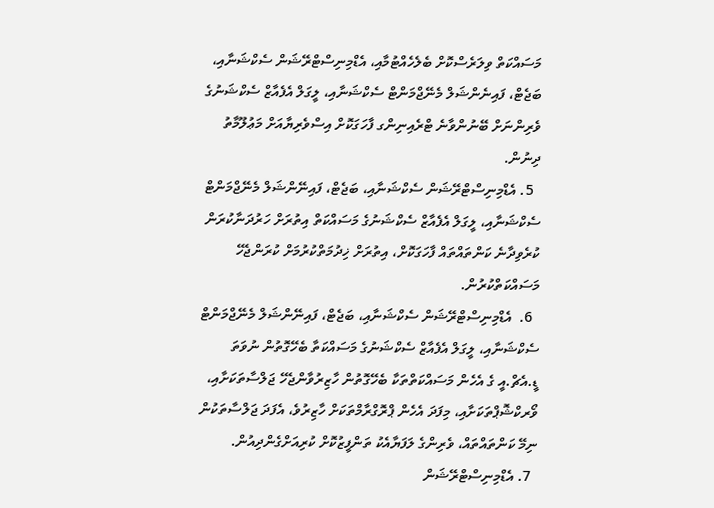މަސައްކަތް ވިލަރެސްކޮށް ބެލެހެއްޓުމާއި، އެޑްމިނިސްޓްރޭޝަން ސެކްޝަނާއި، ބަޖެޓް، ފައިނެންޝަލް މެނޭޖްމަންޓް ސެކްޝަނާއި، ލީގަލް އެފެއާޒް ސެކްޝަނުގެ ވެރިންނަށް ބޭނުންވާނެ ޓްރެއިނިންގ ފާހަގަކޮށް އިސްވެރިޔާއަށް މަޢުލޫމާތު ދިނުން.
  5. އެޑްމިނިސްޓްރޭޝަން ސެކްޝަނާއި، ބަޖެޓް، ފައިނޭންޝަލް މެނޭޖްމަންޓް ސެކްޝަނާއި، ލީގަލް އެފެއާޒް ސެކްޝަނުގެ މަސައްކަތް އިތުރަށް ހަރުދަނާކުރަން ކުރެވިދާނެ ކަންތައްތައް ފާހަގަކޮށް، އިތުރަށް ޚިދުމަތްކުރުމަށް ކުރަންޖެހޭ މަސައްކަތްކުރުން.
  6.  އެޑްމިނިސްޓްރޭޝަން ސެކްޝަނާއި، ބަޖެޓް، ފައިނޭންޝަލް މެނޭޖްމަންޓް ސެކްޝަނާއި، ލީގަލް އެފެއާޒް ސެކްޝަނުގެ މަސައްކަތާ ބެހޭގޮތުން ނުވަތަ ޑީ.އެޗް.އީ ގެ އެހެން މަސައްކަތްތަކާ ބެހޭގޮތުން ހާޒިރުވާންޖެހޭ ޖަލްސާތަކަށާއި، ވޯރކްޝޮޕްތަކަށާއި، މިފަދަ އެހެން ޕްރޮގްރާމްތަކަށް ހާޒިރުވެ، އެފަދަ ޖަލްސާތަކުން ނިމޭ ކަންތައްތައް، ވެރިންގެ ލަފަޔާއެކު ތަންފީޒުކޮށް ކުރިއަށްގެންދިއުން.
  7. އެޑްމިނިސްޓްރޭޝަން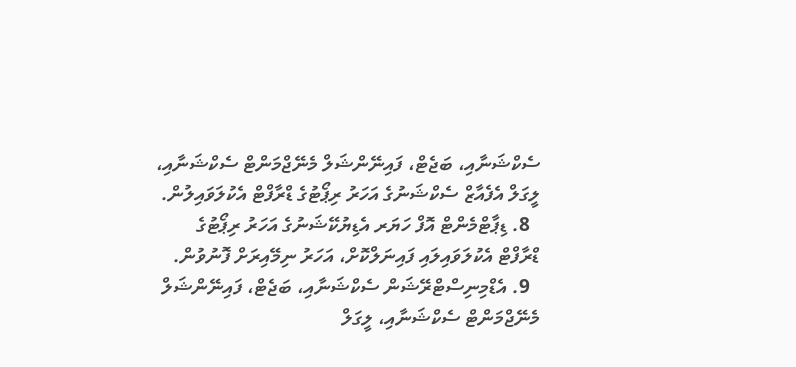ސެކްޝަނާއި، ބަޖެޓް، ފައިނޭންޝަލް މެނޭޖްމަންޓް ސެކްޝަނާއި، ލީގަލް އެފެއާޒް ސެކްޝަނުގެ އަހަރު ރިޕޯޓުގެ ޑްރާފްޓް އެކުލަވައިލުން.
  8. ޑިޕާޓްމެންޓް އޮފް ހަޔަރ އެޑިޔުކޭޝަނުގެ އަހަރު ރިޕޯޓުގެ ޑްރާފްޓް އެކުލަވައިލައި ފައިނަލްކޮށް، އަހަރު ނިމޭއިރަށް ފޮނުވުން.
  9. އެޑްމިނިސްޓްރޭޝަން ސެކްޝަނާއި، ބަޖެޓް، ފައިނޭންޝަލް މެނޭޖްމަންޓް ސެކްޝަނާއި، ލީގަލް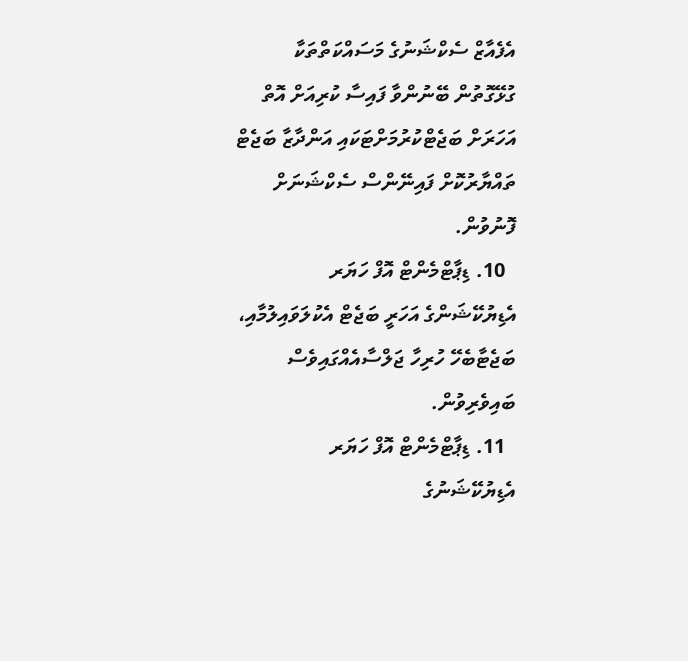އެފެއާޒް ސެކްޝަނުގެ މަސައްކަތްތަކާ ގުޅޭގޮތުން ބޭނުންވާ ފައިސާ ކުރިއަށް އޮތް އަހަރަށް ބަޖެޓްކުރުމަށްޓަކައި އަންދާޒާ ބަޖެޓް ތައްޔާރުކޮށް ފައިނޭންސް ސެކްޝަނަށް ފޮނުވުން.
  10. ޑިޕާޓްމެންޓް އޮފް ހަޔަރ އެޑިޔުކޭޝަންގެ އަހަރީ ބަޖެޓް އެކުލަވައިލުމާއި، ބަޖެޓާބެހޭ ހުރިހާ ޖަލްސާއެއްގައިވެސް ބައިވެރިވުން.
  11. ޑިޕާޓްމެންޓް އޮފް ހަޔަރ އެޑިޔުކޭޝަނުގެ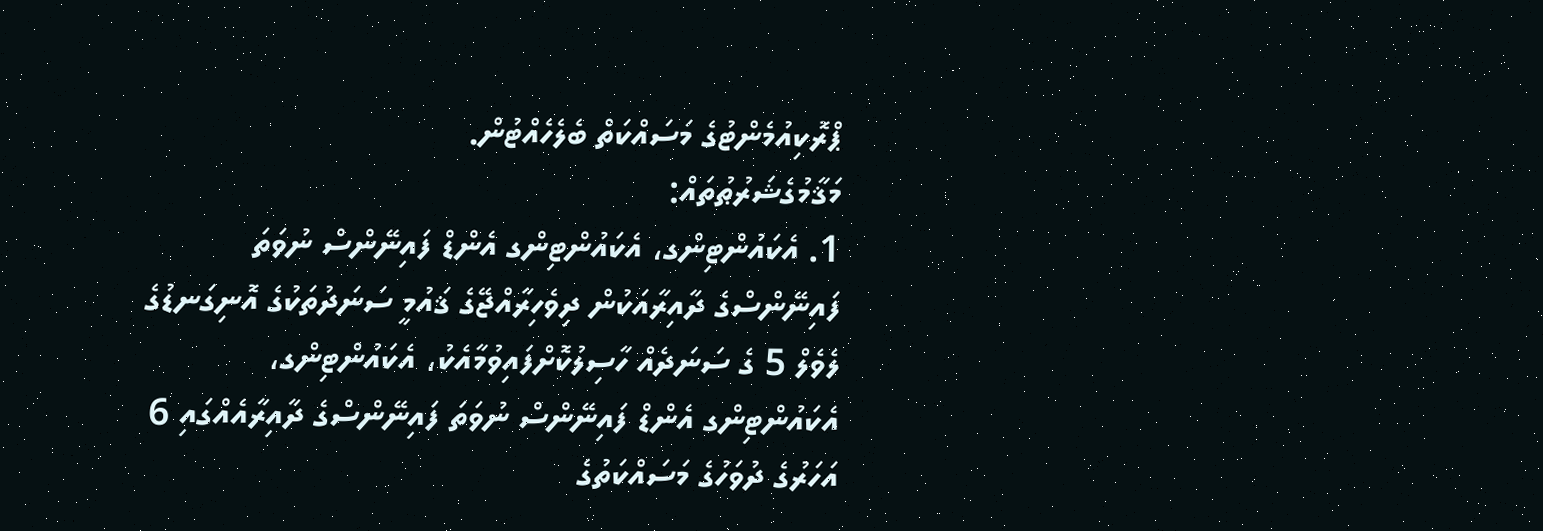ޕްރޮކިއުމެންޓުގެ މަސައްކަތް ބެލެހެއްޓުން.
މަޤާމުގެޝަރުޠުތައް:
1. އެކައުންޓިންގ، އެކައުންޓިންގ އެންޑް ފައިނޭންސް ނުވަތަ ފައިނޭންސްގެ ދާއިރާއަކުން ދިވެހިރާއްޖޭގެ ޤައުމީ ސަނަދުތަކުގެ އޮނިގަނޑުގެ ލެވެލް 5 ގެ ސަނަދެއް ހާސިލުކޮށްފައިވުމާއެކު، އެކައުންޓިންގ، އެކައުންޓިންގ އެންޑް ފައިނޭންސް ނުވަތަ ފައިނޭންސްގެ ދާއިރާއެއްގައި 6 އަހަރުގެ ދުވަހުގެ މަސައްކަތުގެ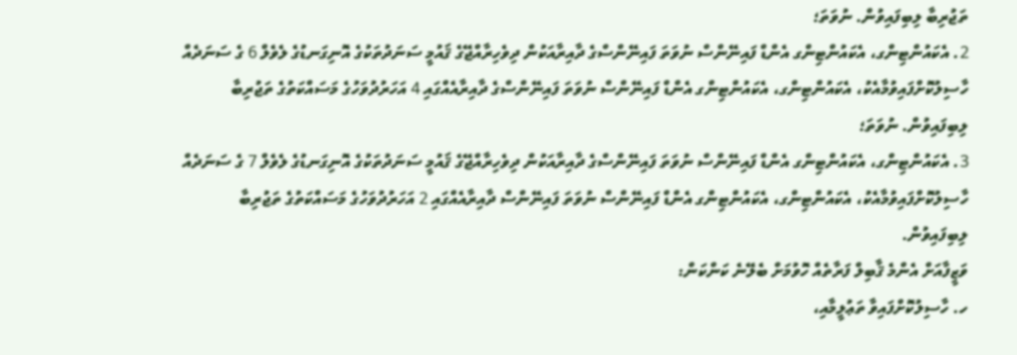ތަޖުރިބާ ލިބިފައިވުން. ނުވަތަ؛
2. އެކައުންޓިންގ، އެކައުންޓިންގ އެންޑް ފައިނޭންސް ނުވަތަ ފައިނޭންސްގެ ދާއިރާއަކުން ދިވެހިރާއްޖޭގެ ޤައުމީ ސަނަދުތަކުގެ އޮނިގަނޑުގެ ލެވެލް 6 ގެ ސަނަދެއް ހާސިލުކޮށްފައިވުމާއެކު، އެކައުންޓިންގ، އެކައުންޓިންގ އެންޑް ފައިނޭންސް ނުވަތަ ފައިނޭންސްގެ ދާއިރާއެއްގައި 4 އަހަރުދުވަހުގެ މަސައްކަތުގެ ތަޖުރިބާ ލިބިފައިވުން. ނުވަތަ؛
3. އެކައުންޓިންގ، އެކައުންޓިންގ އެންޑް ފައިނޭންސް ނުވަތަ ފައިނޭންސްގެ ދާއިރާއަކުން ދިވެހިރާއްޖޭގެ ޤައުމީ ސަނަދުތަކުގެ އޮނިގަނޑުގެ ލެވެލް 7 ގެ ސަނަދެއް ހާސިލުކޮށްފައިވުމާއެކު، އެކައުންޓިންގ، އެކައުންޓިންގ އެންޑް ފައިނޭންސް ނުވަތަ ފައިނޭންސް ދާއިރާއެއްގައި 2 އަހަރުދުވަހުގެ މަސައްކަތުގެ ތަޖުރިބާ ލިބިފައިވުން.
ވަޒީފާއަށް އެންމެ ޤާބިލް ފަރާތެއް ހޮވުމަށް ބެލޭނެ ކަންކަން:
ހ. ހާސިލުކޮށްފައިވާ ތަޢުލީމާއި،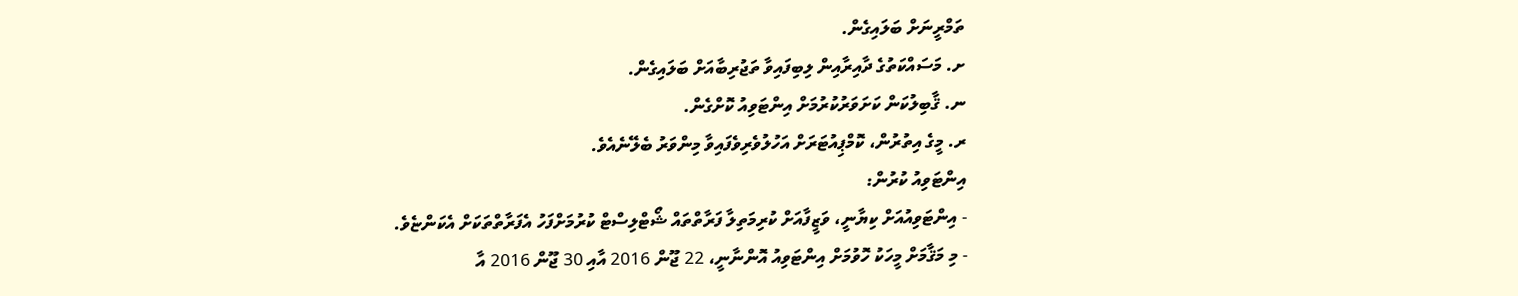ތަމްރީނަށް ބަލައިގެން.
ށ. މަސައްކަތުގެ ދާއިރާއިން ލިބިފައިވާ ތަޖުރިބާއަށް ބަލައިގެން.
ނ. ޤާބިލުކަން ކަށަވަރުކުރުމަށް އިންޓަވިއު ކޮށްގެން.
ރ. މީގެ އިތުރުން، ކޮމްޕިއުޓަރަށް އަހުލުވެރިވެފައިވާ މިންވަރު ބެލޭނެއެވެ.
އިންޓަވިއު ކުރުން:
- އިންޓަވިއުއަށް ކިޔާނީ، ވަޒީފާއަށް ކުރިމަތިލާ ފަރާތްތައް ޝޯޓްލިސްޓް ކުރުމަށްފަހު އެފަރާތްތަކަށް އެކަންޏެވެ.
- މި މަޤާމަށް މީހަކު ހޮވުމަށް އިންޓަވިއު އޮންނާނީ، 22 ޖޫން 2016 އާއި 30 ޖޫން 2016 އާ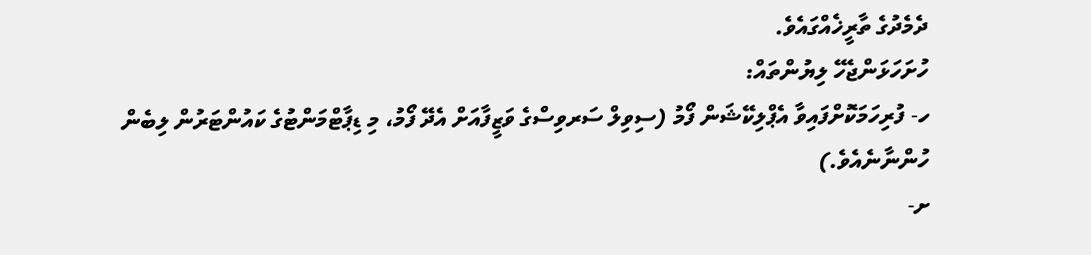ދެމެދުގެ ތާރީޚެއްގައެވެ.
ހުށަހަޅަންޖެހޭ ލިޔުންތައް:
ހ- ފުރިހަމަކޮށްފައިވާ އެޕްލިކޭޝަން ފޯމު (ސިވިލް ސަރވިސްގެ ވަޒީފާއަށް އެދޭ ފޯމު، މި ޑިޕާޓްމަންޓުގެ ކައުންޓަރުން ލިބެން ހުންނާނެއެވެ.)
ށ-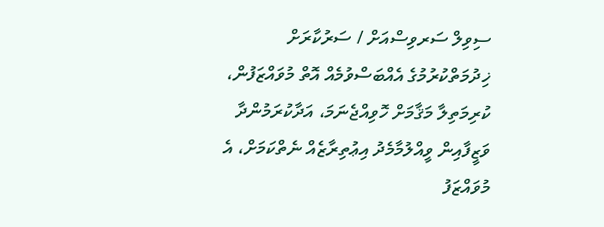ސިވިލް ސަރވިސްއަށް / ސަރުކާރަށް ޚިދުމަތްކުރުމުގެ އެއްބަސްވުމެއް އޮތް މުވައްޒަފުން، ކުރިމަތިލާ މަޤާމަށް ހޮވިއްޖެނަމަ، އަދާކުރަމުންދާ ވަޒީފާއިން ވީއްލުމާމެދު އިޢުތިރާޒެއް ނެތްކަމަށް، އެ މުވައްޒަފު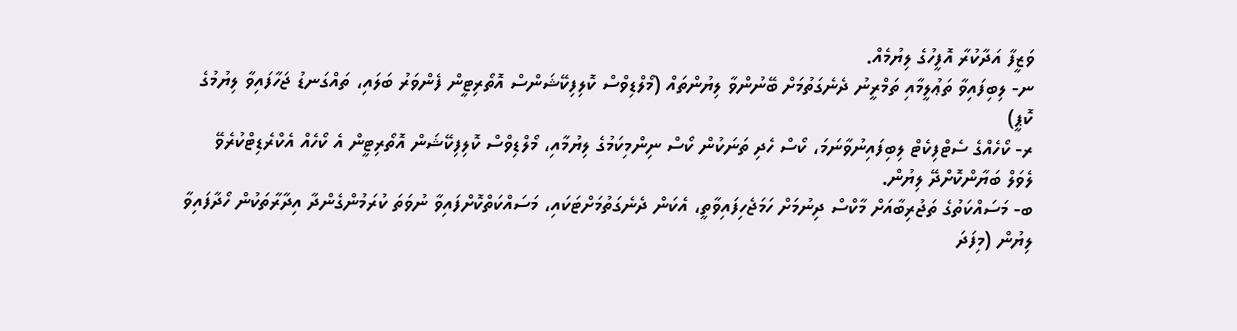ވަޒީފާ އަދާކުރާ އޮފީހުގެ ލިޔުމެއް.
ނ- ލިބިފައިވާ ތަޢުލީމާއި ތަމްރީނު ދެނެގަތުމަށް ބޭނުންވާ ލިޔުންތައް (މޯލްޑިވްސް ކޮލިފިކޭޝަންސް އޮތޯރިޓީން ފެންވަރު ބަލައި، ތައްގަނޑު ޖަހާފައިވާ ލިޔުމުގެ ކޮޕީ)
ރ- ކޯހެއްގެ ސެޓްފިކެޓް ލިބިފައިނުވާނަމަ، ކޯސް ހެދި ތަނަކުން ކޯސް ނިންމިކަމުގެ ލިޔުމާއި، މޯލްޑިވްސް ކޮލިފިކޭޝަން އޮތޯރިޓީން އެ ކޯހެއް އެކްރެޑިޓްކުރެވޭ ލެވަލް ބަޔާންކޮށްދޭ ލިޔުން.
ބ- މަސައްކަތުގެ ތަޖުރިބާއަށް މާކްސް ދިނުމަށް ހަމަޖެހިފައިވާތީ، އެކަން ދެނެގަތުމަށްޓަކައި، މަސައްކަތްކޮށްފައިވާ ނުވަތަ ކުރަމުންގެންދާ އިދާރާތަކުން ހޯދާފައިވާ ލިޔުން (މިފަދަ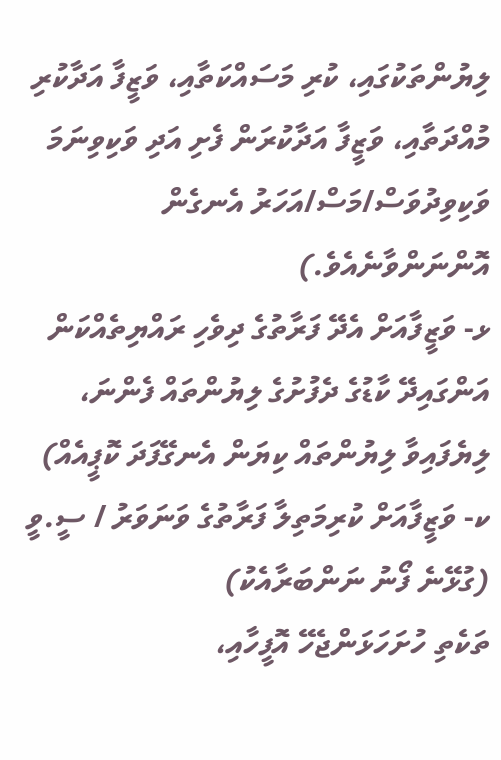ލިޔުންތަކުގައި، ކުރި މަސައްކަތާއި، ވަޒީފާ އަދާކުރި މުއްދަތާއި، ވަޒީފާ އަދާކުރަން ފެށި އަދި ވަކިވިނަމަ ވަކިވިދުވަސް/މަސް/އަހަރު އެނގެން އޮންނަންވާނެއެވެ.)
ޅ- ވަޒީފާއަށް އެދޭ ފަރާތުގެ ދިވެހި ރައްޔިތެއްކަން އަންގައިދޭ ކާޑުގެ ދެފުށުގެ ލިޔުންތައް ފެންނަ، ލިޔެފައިވާ ލިޔުންތައް ކިޔަން އެނގޭފަދަ ކޮޕީއެއް)
ކ- ވަޒީފާއަށް ކުރިމަތިލާ ފަރާތުގެ ވަނަވަރު / ސީ.ވީ (ގުޅޭނެ ފޯނު ނަންބަރާއެކު)
ތަކެތި ހުށަހަޅަންޖެހޭ އޮފީހާއި،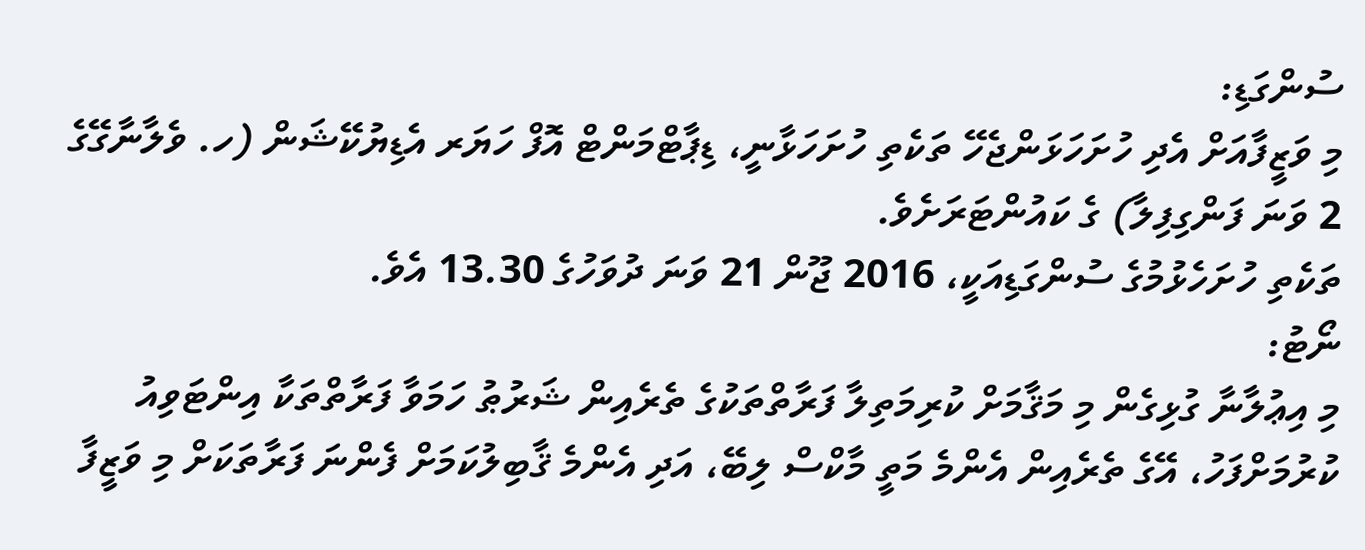ސުންގަޑި:
މި ވަޒީފާއަށް އެދި ހުށަހަޅަންޖެހޭ ތަކެތި ހުށަހަޅާނީ، ޑިޕާޓްމަންޓް އޮފް ހަޔަރ އެޑިޔުކޭޝަން (ހ. ވެލާނާގޭގެ 2 ވަނަ ފަންގިފިލާ) ގެ ކައުންޓަރަށެވެ.
ތަކެތި ހުށަހެޅުމުގެ ސުންގަޑިއަކީ، 2016 ޖޫން 21 ވަނަ ދުވަހުގެ 13.30 އެވެ.
ނޯޓު:
މި އިޢުލާނާ ގުޅިގެން މި މަޤާމަށް ކުރިމަތިލާ ފަރާތްތަކުގެ ތެރެއިން ޝަރުޠު ހަމަވާ ފަރާތްތަކާ އިންޓަވިއު ކުރުމަށްފަހު، އޭގެ ތެރެއިން އެންމެ މަތީ މާކްސް ލިބޭ، އަދި އެންމެ ޤާބިލުކަމަށް ފެންނަ ފަރާތަކަށް މި ވަޒީފާ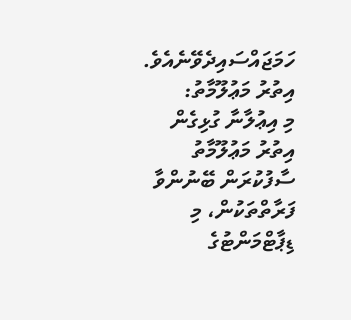ހަމަޖައްސައިދެވޭނެއެވެ.
އިތުރު މަޢުލޫމާތު:
މި އިޢުލާނާ ގުޅިގެން އިތުރު މަޢުލޫމާތު ސާފުކުރަން ބޭނުންވާ ފަރާތްތަކުން، މި ޑިޕާޓްމަންޓުގެ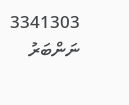3341303 ނަންބަރު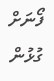ފޯނަށް ގުޅުން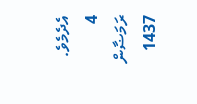އެދެމެވެ.
4 ރަމަޟާން 1437